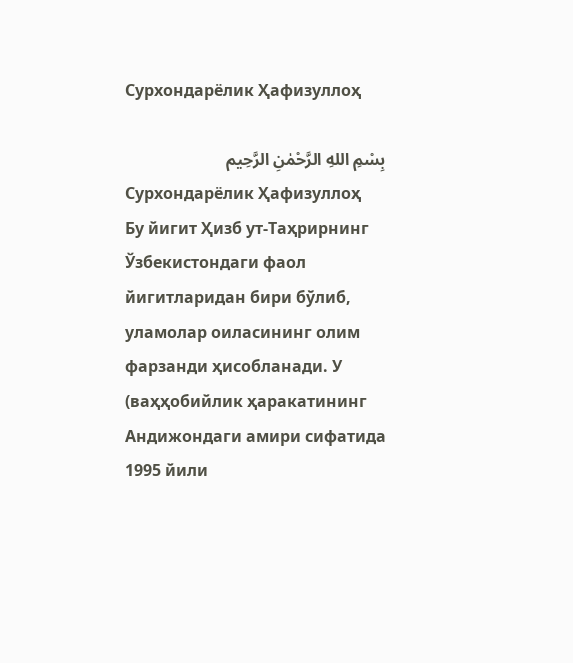Сурхондарёлик Ҳафизуллоҳ

بِسْمِ اللهِ الرَّحْمٰنِ الرَّحِيم
Сурхондарёлик Ҳафизуллоҳ
Бу йигит Ҳизб ут-Таҳрирнинг Ўзбекистондаги фаол йигитларидан бири бўлиб, уламолар оиласининг олим фарзанди ҳисобланади. У (ваҳҳобийлик ҳаракатининг Андижондаги амири сифатида 1995 йили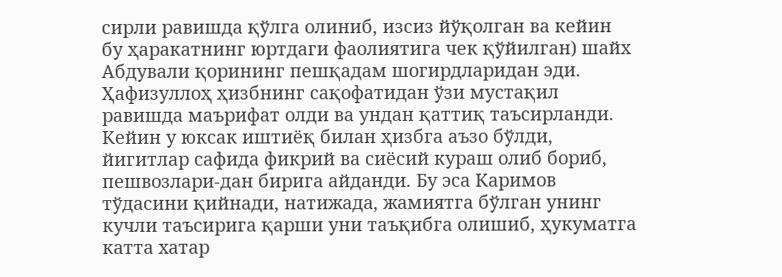сирли равишда қўлга олиниб, изсиз йўқолган ва кейин бу ҳаракатнинг юртдаги фаолиятига чек қўйилган) шайх Абдували қорининг пешқадам шогирдларидан эди. Ҳафизуллоҳ ҳизбнинг сақофатидан ўзи мустақил равишда маърифат олди ва ундан қаттиқ таъсирланди. Кейин у юксак иштиёқ билан ҳизбга аъзо бўлди, йигитлар сафида фикрий ва сиёсий кураш олиб бориб, пешвозлари-дан бирига айданди. Бу эса Каримов тўдасини қийнади, натижада, жамиятга бўлган унинг кучли таъсирига қарши уни таъқибга олишиб, ҳукуматга катта хатар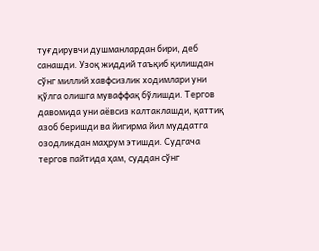туғдирувчи душманлардан бири, деб санашди. Узоқ жиддий таъқиб қилишдан сўнг миллий хавфсизлик ходимлари уни қўлга олишга муваффақ бўлишди. Тергов давомида уни аёвсиз калтаклашди, қаттиқ азоб беришди ва йигирма йил муддатга озодликдан маҳрум этишди. Судгача тергов пайтида ҳам, суддан сўнг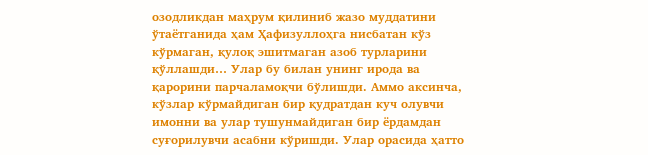озодликдан маҳрум қилиниб жазо муддатини ўтаётганида ҳам Ҳафизуллоҳга нисбатан кўз кўрмаган, қулоқ эшитмаган азоб турларини қўллашди… Улар бу билан унинг ирода ва қарорини парчаламоқчи бўлишди. Аммо аксинча, кўзлар кўрмайдиган бир қудратдан куч олувчи имонни ва улар тушунмайдиган бир ёрдамдан суғорилувчи асабни кўришди. Улар орасида ҳатто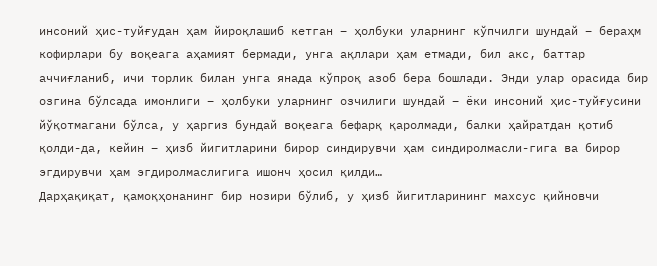инсоний ҳис-туйғудан ҳам йироқлашиб кетган – ҳолбуки уларнинг кўпчилги шундай – бераҳм кофирлари бу воқеага аҳамият бермади, унга ақллари ҳам етмади, бил акс, баттар аччиғланиб, ичи торлик билан унга янада кўпроқ азоб бера бошлади. Энди улар орасида бир озгина бўлсада имонлиги – ҳолбуки уларнинг озчилиги шундай – ёки инсоний ҳис-туйғусини йўқотмагани бўлса, у ҳаргиз бундай воқеага бефарқ қаролмади, балки ҳайратдан қотиб қолди-да, кейин – ҳизб йигитларини бирор синдирувчи ҳам синдиролмасли-гига ва бирор эгдирувчи ҳам эгдиролмаслигига ишонч ҳосил қилди…
Дарҳақиқат, қамоқҳонанинг бир нозири бўлиб, у ҳизб йигитларининг махсус қийновчи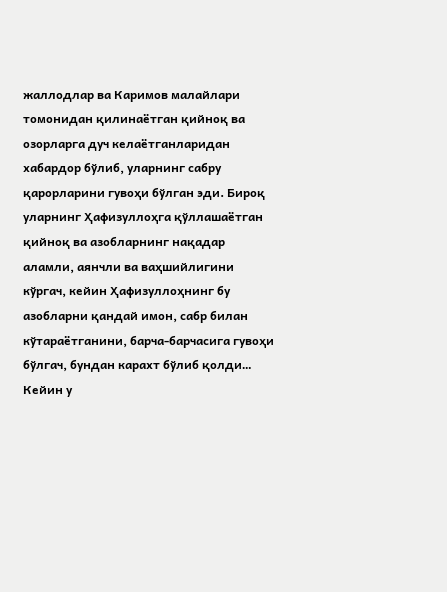жаллодлар ва Каримов малайлари томонидан қилинаётган қийноқ ва озорларга дуч келаётганларидан хабардор бўлиб, уларнинг сабру қарорларини гувоҳи бўлган эди. Бироқ уларнинг Ҳафизуллоҳга қўллашаётган қийноқ ва азобларнинг нақадар аламли, аянчли ва ваҳшийлигини кўргач, кейин Ҳафизуллоҳнинг бу азобларни қандай имон, сабр билан кўтараётганини, барча-барчасига гувоҳи бўлгач, бундан карахт бўлиб қолди… Кейин у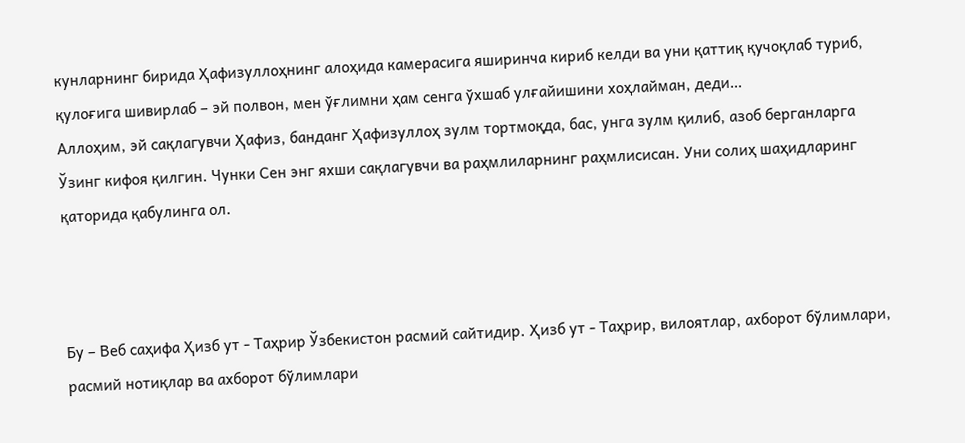кунларнинг бирида Ҳафизуллоҳнинг алоҳида камерасига яширинча кириб келди ва уни қаттиқ қучоқлаб туриб, қулоғига шивирлаб – эй полвон, мен ўғлимни ҳам сенга ўхшаб улғайишини хоҳлайман, деди…
Аллоҳим, эй сақлагувчи Ҳафиз, банданг Ҳафизуллоҳ зулм тортмоқда, бас, унга зулм қилиб, азоб берганларга Ўзинг кифоя қилгин. Чунки Сен энг яхши сақлагувчи ва раҳмлиларнинг раҳмлисисан. Уни солиҳ шаҳидларинг қаторида қабулинга ол.



Бу – Веб саҳифа Ҳизб ут - Таҳрир Ўзбекистон расмий сайтидир. Ҳизб ут - Таҳрир, вилоятлар, ахборот бўлимлари, расмий нотиқлар ва ахборот бўлимлари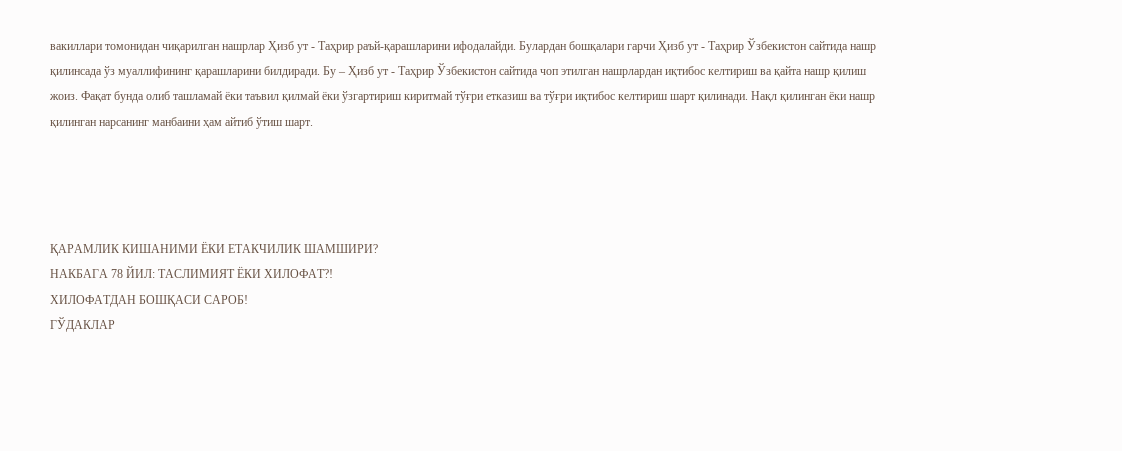вакиллари томонидан чиқарилган нашрлар Ҳизб ут - Таҳрир раъй-қарашларини ифодалайди. Булардан бошқалари гарчи Ҳизб ут - Таҳрир Ўзбекистон сайтида нашр қилинсада ўз муаллифининг қарашларини билдиради. Бу – Ҳизб ут - Таҳрир Ўзбекистон сайтида чоп этилган нашрлардан иқтибос келтириш ва қайта нашр қилиш жоиз. Фақат бунда олиб ташламай ёки таъвил қилмай ёки ўзгартириш киритмай тўғри етказиш ва тўғри иқтибос келтириш шарт қилинади. Нақл қилинган ёки нашр қилинган нарсанинг манбаини ҳам айтиб ўтиш шарт.




ҚАРАМЛИК КИШАНИМИ ЁКИ ЕТАКЧИЛИК ШАМШИРИ?
НАКБАГА 78 ЙИЛ: ТАСЛИМИЯТ ЁКИ ХИЛОФАТ?!
ХИЛОФАТДАН БОШҚАСИ САРОБ!
ГЎДАКЛАР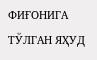ФИҒОНИГА ТЎЛГАН ЯҲУД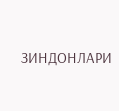ЗИНДОНЛАРИ